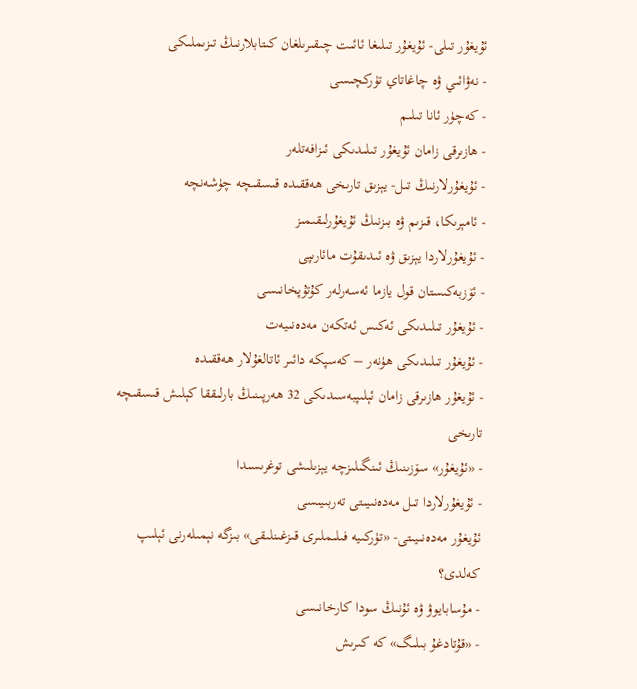ئۇيغۇر تىلى- ئۇيغۇر تىلىغا ئائىت چىقىرىلغان كىتابلارنىڭ تىزىملىكى
- نەۋائىي ۋە چاغاتاي تۈركچىسى
- كەچۈر ئانا تىلىم
- ھازىرقى زامان ئۇيغۇر تىلىدىكى ئىزافەتلەر
- ئۇيغۇرلارنىڭ تىل- يېزىق تارىخى ھەققىدە قىسقىچە چۈشەنچە
- ئامېرىكا، قىزىم ۋە بىزنىڭ ئۇيغۇرلىقىمىز
- ئۇيغۇرلاردا يېزىق ۋە ئىدىقۇت مائارىپى
- ئۆزبەكىستان قول يازما ئەسەرلەر كۇتۇپخانىسى
- ئۇيغۇر تىلىدىكى ئەكىس ئەتكەن مەدەنىيەت
- ئۇيغۇر تىلىدىكى ھۈنەر – كەسپكە دائىر ئاتالغۇلار ھەققىدە
- ئۇيغۇر ھازىرقى زامان ئېلىپبەسىدىكى 32 ھەرپىنىڭ بارلىققا كېلىش قىسقىچە تارىخى
- «ئۇيغۇر» سۆزىنىڭ ئىنگىلىزچە يېزىلىشى توغرىسىدا
- ئۇيغۇرلاردا تىل مەدەنىيىتى تەربىيىسى
ئۇيغۇر مەدەنىيىتى- «تۈركىيە فىلىملىرى قىزغىنلىقى» بىزگە نېمىلەرنى ئېلىپ كەلدى؟
- مۇسابايوۋ ۋە ئۇنىڭ سودا كارخانىسى
- «قۇتادغۇ بىلىگ» كە كىرىش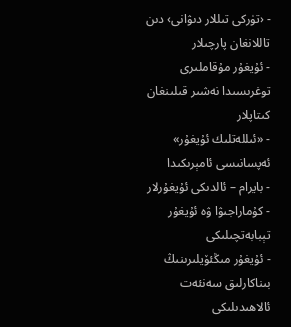- ‹تۈركى تىللار دىۋانى› دىن تاللانغان پارچىلار
- ئۇيغۇر مۇقاملىرى توغرىسىدا نەشىر قىلىنغان كىتاپلار
- «ئىللەتلىك ئۇيغۇر» ئەپسانىسى ئامېرىكىدا
- بايرام – ئالدىكى ئۇيغۇرلار
- كۇماراجىۋا ۋە ئۇيغۇر تېبابەتچىلىكى
- ئۇيغۇر مىڭئۆيلىرىنىڭ بىناكارلىق سەنئەت ئالاھىدىلىكى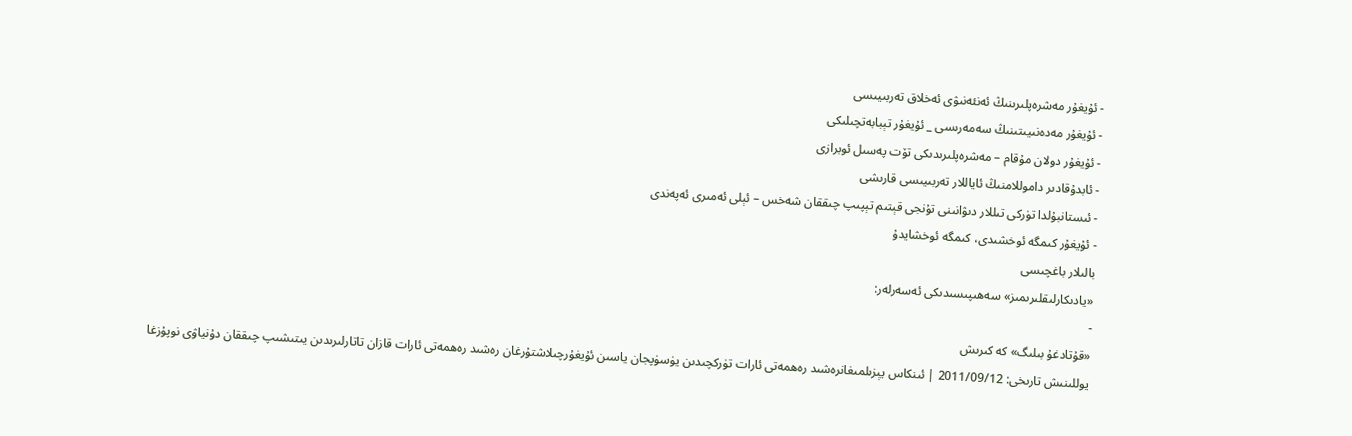- ئۇيغۇر مەشرەپلىرىنىڭ ئەنئەنىۋى ئەخلاق تەربىيىسى
- ئۇيغۇر مەدەنىيىتىنىڭ سەمەرىسى _ ئۇيغۇر تېبابەتچىلىكى
- ئۇيغۇر دولان مۇقام – مەشرەپلىرىدىكى تۆت پەسىل ئوبرازى
- ئابدۇقادىر داموللامنىڭ ئاياللار تەربىيىسى قارىشى
- ئىستانبۇلدا تۈركى تىللار دىۋانىنى تۇنجى قېتىم تېپىپ چىققان شەخس – ئېلى ئەمىرى ئەپەندى
- ئۇيغۇر كىمگە ئوخشىدى، كىمگە ئوخشايدۇ
بالىلار باغچىسى
«يادىكارلىقلىرىمىز» سەھىپىسىدىكى ئەسەرلەر:
-
«قۇتادغۇ بىلىگ» كە كىرىش
يوللىنىش تارىخى: 2011/09/12 | ئىنكاس يېزىلمىغانرەشىد رەھمەتى ئارات تۈركچىدىن يۈسۈپجان ياسىن ئۇيغۇرچىلاشتۇرغان رەشىد رەھمەتى ئارات قازان تاتارلىرىدىن يىتىشىپ چىققان دۇنياۋى نوپۇزغا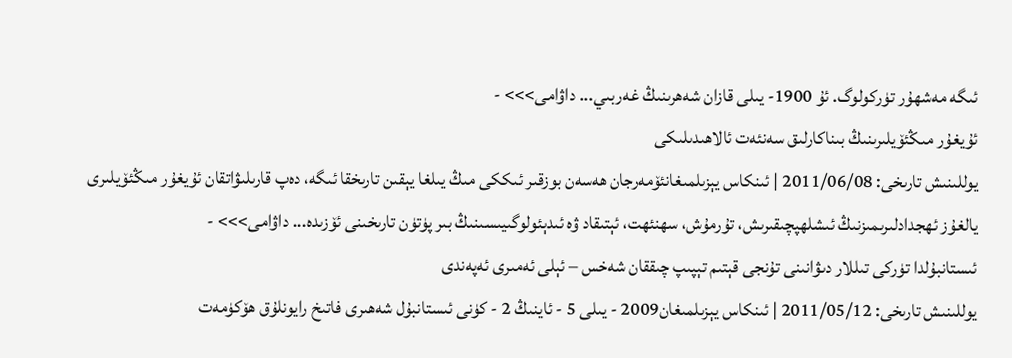ئىگە مەشھۇر تۈركولوگ. ئۇ 1900- يىلى قازان شەھرىنىڭ غەربىي... داۋامى>>> -
ئۇيغۇر مىڭئۆيلىرىنىڭ بىناكارلىق سەنئەت ئالاھىدىلىكى
يوللىنىش تارىخى: 2011/06/08 | ئىنكاس يېزىلمىغانئۆمەرجان ھەسەن بوزقىر ئىككى مىڭ يىلغا يېقىن تارىخقا ئىگه، دەپ قارىلىۋاتقان ئۇيغۇر مىڭئۆيلىرى يالغۇز ئهجدادلىرىمىزنىڭ ئىشلهپچىقىرىش، تۇرمۇش، سهنئهت، ئېتىقاد ۋە ئىدېئولوگىيىسىنىڭ بىر پۈتۈن تارىخىنى ئۆزىدە... داۋامى>>> -
ئىستانبۇلدا تۈركى تىللار دىۋانىنى تۇنجى قېتىم تېپىپ چىققان شەخس – ئېلى ئەمىرى ئەپەندى
يوللىنىش تارىخى: 2011/05/12 | ئىنكاس يېزىلمىغان2009 - يىلى 5 - ئاينىڭ 2 - كۈنى ئىستانبۇل شەھىرى فاتىخ رايونلۇق ھۆكۈمەت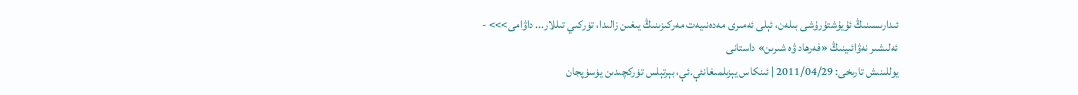ئىدارىسىنىڭ ئۇيۇشتۇرۇشى بىلەن، ئېلى ئەمىرى مەدەنىيەت مەركىزىنىڭ يىغىن زالىدا، تۈركىي تىللار... داۋامى>>> -
ئەلىشىر نەۋائىينىڭ «فەرھاد ۋە شىرىن» داستانى
يوللىنىش تارىخى: 2011/04/29 | ئىنكاس يېزىلمىغانئې.ئې، بېرتېلس تۈركچىدىن يۈسۈپجان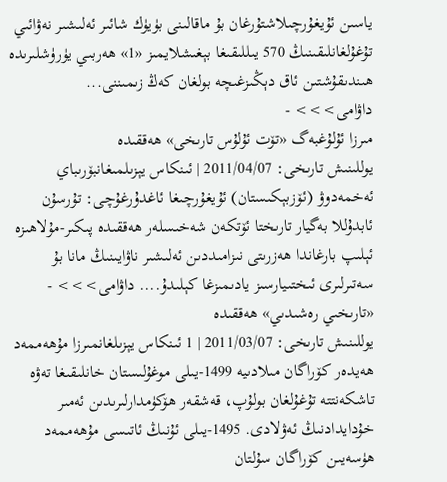ياسىن ئۇيغۇرچىلاشتۇرغان بۇ ماقالىنى بۈيۈك شائىر ئەلىشىر نەۋائىي تۇغۇلغانلىقىنىڭ 570 يىللىقىغا بېغىشلايمىز «1» ھەربىي يۈرۈشلىرىدە ھىندىقۇشتىن ئاق دېڭىزغىچە بولغان كەڭ زىمىننى... داۋامى>>> -
مىرزا ئۇلۇغبەگ «تۆت ئۇلۇس تارىخى» ھەققىدە
يوللىنىش تارىخى: 2011/04/07 | ئىنكاس يېزىلمىغانبۆرىباي ئەخمەدوۋ (ئۆزبېكىستان) ئۇيغۇرچىغا ئاغدۇرغۇچى: تۇرسۇن ئابدۇللا بەگيار تارىختا ئۆتكەن شەخىسلەر ھەققىدە پىكىر-مۇلاھىزە ئېلىپ بارغاندا ھەزرىتى نىزامىددىن ئەلىشىر ناۋايىنىڭ مانا بۇ سەتىرلىرى ئىختىيارسىز يادىمىزغا كېلىدۇ.... داۋامى>>> -
«تارىخىي رەشىدىي» ھەققىدە
يوللىنىش تارىخى: 2011/03/07 | 1 ئىنكاس يېزىلغانمىرزا مۇھەممەد ھەيدەر كۆراگان مىلادىيە 1499-يىلى موغۇلىستان خانلىقىغا تەۋە تاشكەنتتە تۇغۇلغان بولۇپ، قەشقەر ھۆكۈمدارلىرىدىن ئەمىر خۇدايدادنىڭ ئەۋلادى. 1495-يىلى ئۇنىڭ ئاتىسى مۇھەممەد ھۈسەيىن كۆراگان سۇلتان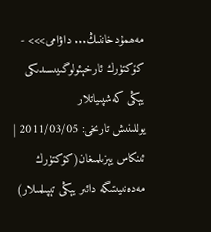مەھمۇدخاننىڭ... داۋامى>>> -
كۆكتۈرك ئارخېئولوگىيىسىدىكى يېڭى كەشپىياتلار
يوللىنىش تارىخى: 2011/03/05 | ئىنكاس يېزىلمىغان(كۆكتۈرك مەدەنىيىتىگە دائىر يېڭى تېپىلمىلار)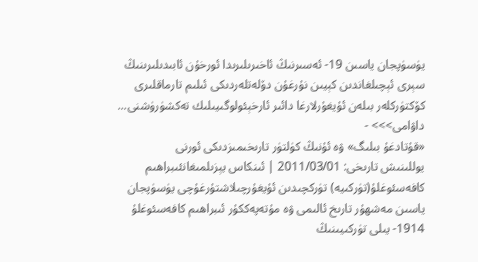يۈسۈپجان ياسىن 19- ئەسىرنىڭ ئاخىرىلىرىدا ئورخۇن ئابىدىلىرىنىڭ سېرى ئېچىلغاندىن كېيىن نۇرغۇن دۆلەتلەردىكى ئىلىم تارماقلىرى كۆكتۈركلەر بىلەن ئۇيغۇرلارغا دائىر ئارخېئولوگىيىلىك تەكشۈرۈشنى... داۋامى>>> -
«قۇتادغۇ بىلىگ» ۋە ئۇنىڭ كۈلتۈر تارىخىمىزدىكى ئورنى
يوللىنىش تارىخى: 2011/03/01 | ئىنكاس يېزىلمىغانئىبراھىم كافەسئوغلۇ(تۈركىيە) تۈركچىدىن ئۇيغۇرچىلاشتۇرغۇچى يۈسۈپجان ياسىن مەشھۇر تارىخ ئالىمى ۋە مۇتەپەككۇر ئىبراھىم كافەسئوغلۇ 1914- يىلى تۈركىيىنىڭ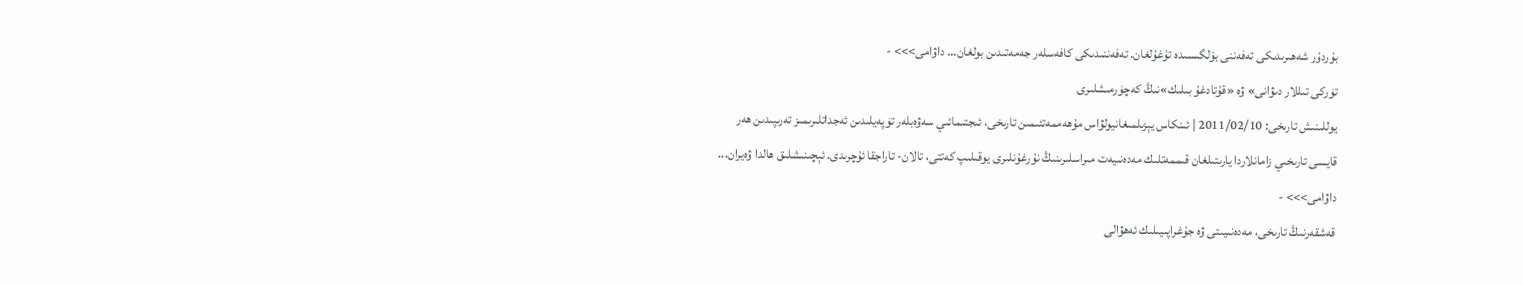بۇردۇر شەھىرىدىكى تەفەننى بۆلگىسىدە تۇغۇلغان. تەفەننىدىكى كافەسلەر جەمەتىدىن بولغان... داۋامى>>> -
تۈركى تىللار دىۋانى» ۋە «قۇتادغۇ بىلىك»نىڭ كەچۈرمىشلىرى
يوللىنىش تارىخى: 2011/02/10 | ئىنكاس يېزىلمىغانيولۋاس مۇھەممەتئىمىن تارىخى، ئىجتىمائىي سەۋەبلەر تۈپەيلىدىن ئەجداتلىرىمىز تەرىپىدىن ھەر قايسى تارىخىي زامانلاردا يارىتىلغان قىممەتلىك مەدەنىيەت مىراسلىرىنىڭ نۇرغۇنلىرى يوقىلىپ كەتتى، تالان- تاراجقا ئۇچرىدى. ئېچىنىشلىق ھالدا ۋەيران... داۋامى>>> -
قەشقەرنىڭ تارىخى، مەدەنىيىتى ۋە جۇغراپىيىلىك ئەھۋالى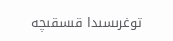توغرىسىدا قىسقىچە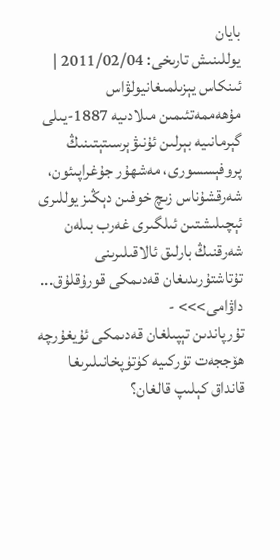بايان
يوللىنىش تارىخى: 2011/02/04 | ئىنكاس يېزىلمىغانيولۋاس مۇھەممەتئىمىن مىلادىيە 1887-يىلى گېرمانىيە بېرلىن ئۇنىۋېرسىتېتىنىڭ پروفېسسورى، مەشھۇر جۇغراپىئون، شەرقشۇناس زىچ خوفىن دېڭىز يوللىرى ئېچىلىشتىن ئىلگىرى غەرب بىلەن شەرقنىڭ بارلىق ئالاقىلىرىنى تۇتاشتۇرىدىغان قەدىمكى قورۇقلۇق... داۋامى>>> -
تۇرپاندىن تېپىلغان قەدىمكى ئۇيغۇرچە ھۆججەت تۈركىيە كۈتۈپخانىلىرىغا قانداق كېلىپ قالغان؟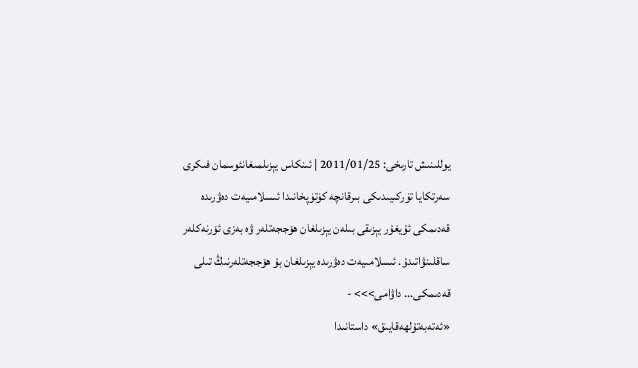يوللىنىش تارىخى: 2011/01/25 | ئىنكاس يېزىلمىغانئوسمان فىكرى سەرتكايا تۈركىيىدىكى بىرقانچە كۈتۈپخانىدا ئىسلامىيەت دەۋرىدە قەدىمكى ئۇيغۇر يېزىقى بىلەن يېزىلغان ھۆججەتلەر ۋە بەزى ئۆرنەكلەر ساقلىنۋاتىدۇ. ئىسلامىيەت دەۋرىدە يېزىلغان بۇ ھۆججەتلەرنىڭ تىلى قەدىمكى... داۋامى>>> -
«ئەتەبەتۇلھەقايىق» داستانىدا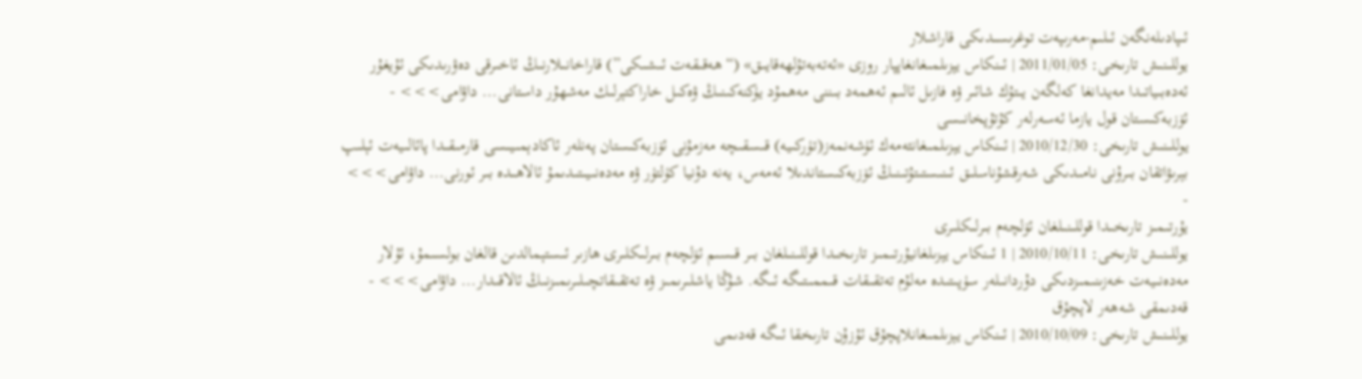ئىپادىلەنگەن ئىلىم-مەرىپەت توغرىسىدىكى قاراشلار
يوللىنىش تارىخى: 2011/01/05 | ئىنكاس يېزىلمىغانغاپپار روزى «ئەتەبەتۇلھەقايىق» (“ھەقىقەت ئىشىكى”) قاراخانىلارنىڭ ئاخىرقى دەۋرىدىكى ئۇيغۇر ئەدەبىياتىدا مەيدانغا كەلگەن يىتۇك شائىر ۋە فازىل ئالىم ئەھمەد بىننى مەھمۇد يۈكنەكىنىڭ ۋەكىل خاراكتېرلىك مەشھۇر داستانى... داۋامى>>> -
ئۆزبەكىستان قول يازما ئەسەرلەر كۇتۇپخانىسى
يوللىنىش تارىخى: 2010/12/30 | ئىنكاس يېزىلمىغانئەمەك ئۈشەنمەز(تۈركىيە) قىسقىچە مەزمۇنى ئۆزبەكىستان پەنلەر ئاكادېمىيىسى قارمىقىدا پائالىيەت ئېلىپ بېرىۋاتقان بىرۇنى نامىدىكى شەرقشۇناسلىق ئىنىستىتۇتىنىڭ ئۆزبەكىستاندىلا ئەمەس، يەنە دۇنيا كۈلتۈر ۋە مەدەنىيىتىدىمۇ ئالاھىدە بىر ئورنى... داۋامى>>> -
يۇرتىمىز تارىخىدا قوللىنىلغان ئۆلچەم بىرلىكلىرى
يوللىنىش تارىخى: 2010/10/11 | 1 ئىنكاس يېزىلغانيۇرتىمىز تارىخىدا قوللىنىلغان بىر قىسىم ئۆلچەم بىرلىكلىرى ھازىر ئىستېمالدىن قالغان بولسىمۇ، ئۇلار مەدەنىيەت خەزىنىمىزدىكى دۇردانىلەر سۈپىتىدە مەلۇم تەتقىقات قىممىتىگە ئىگە. شۇڭا ياشلىرىمىز ۋە تەتقىقاتچىلىرىمىزنىڭ ئالاقىدار... داۋامى>>> -
قەدىمقى شەھەر لاپچۇق
يوللىنىش تارىخى: 2010/10/09 | ئىنكاس يېزىلمىغانلاپچۇق ئۇزۇن تارىخقا ئىگە قەدىمى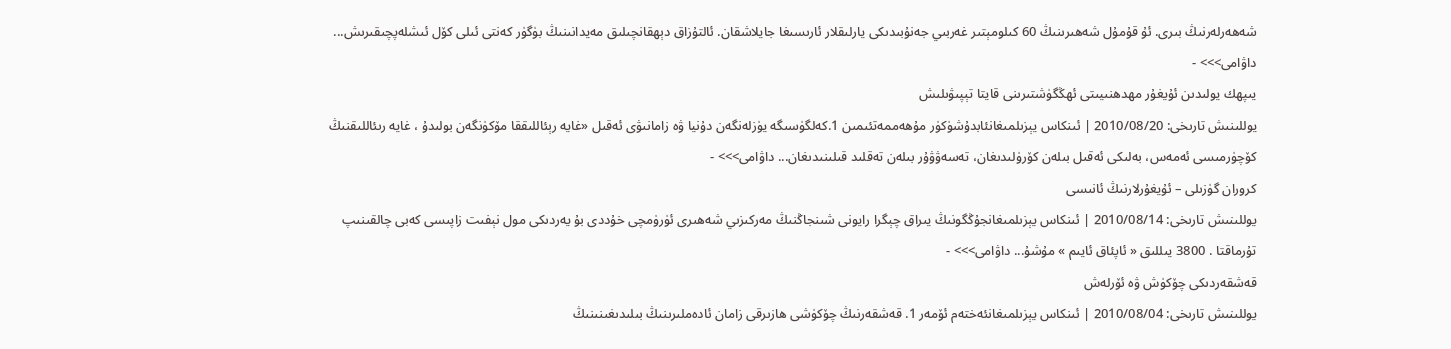شەھەرلەرنىڭ بىرى. ئۇ قۇمۇل شەھىرىنىڭ 60 كىلومېتىر غەربىي جەنۇبىدىكى يارلىقلار ئارىسىغا جايلاشقان. ئالتۇزاق دېھقانچىلىق مەيدانىنىڭ بۈگۈر كەنتى ئىلى كۆل ئىشلەپچىقىرىش... داۋامى>>> -
يىپهك يولىدىن ئۇيغۇر مهدهنىيىتى ئهڭگۈشتىرىنى قايتا تېپىۋىلىش
يوللىنىش تارىخى: 2010/08/20 | ئىنكاس يېزىلمىغانئابدۇشۈكۈر مۇھەممەتئىمىن 1.كەلگۈسىگە يۈزلەنگەن دۇنيا ۋە زامانىۋى ئەقىل «غايە رېئاللىققا مۆكۈنگەن بولىدۇ ، غايە رىئاللىقنىڭ كۆچۈرمىسى ئەمەس، بەلىكى ئەقىل بىلەن كۆرۈلىدىغان، تەسەۋۋۇر بىلەن تەقلىد قىلىنىدىغان... داۋامى>>> -
كروران گۈزىلى – ئۇيغۇرلارنىڭ ئانىسى
يوللىنىش تارىخى: 2010/08/14 | ئىنكاس يېزىلمىغانجۇڭگونىڭ يىراق چېگرا رايونى شىنجاڭنىڭ مەركىزىي شەھىرى ئۈرۈمچى خۇددى بۇ يەردىكى مول نېفىت زاپىسى كەبى چالقىنىپ تۇرماقتا . 3800 يىللىق « ئاپئاق ئايىم » مۇشۇ... داۋامى>>> -
قەشقەردىكى چۆكۈش ۋە ئۆرلەش
يوللىنىش تارىخى: 2010/08/04 | ئىنكاس يېزىلمىغانئەختەم ئۆمەر 1. قەشقەرنىڭ چۆكۈشى ھازىرقى زامان ئادەملىرىنىڭ بىلىدىغىنىنىڭ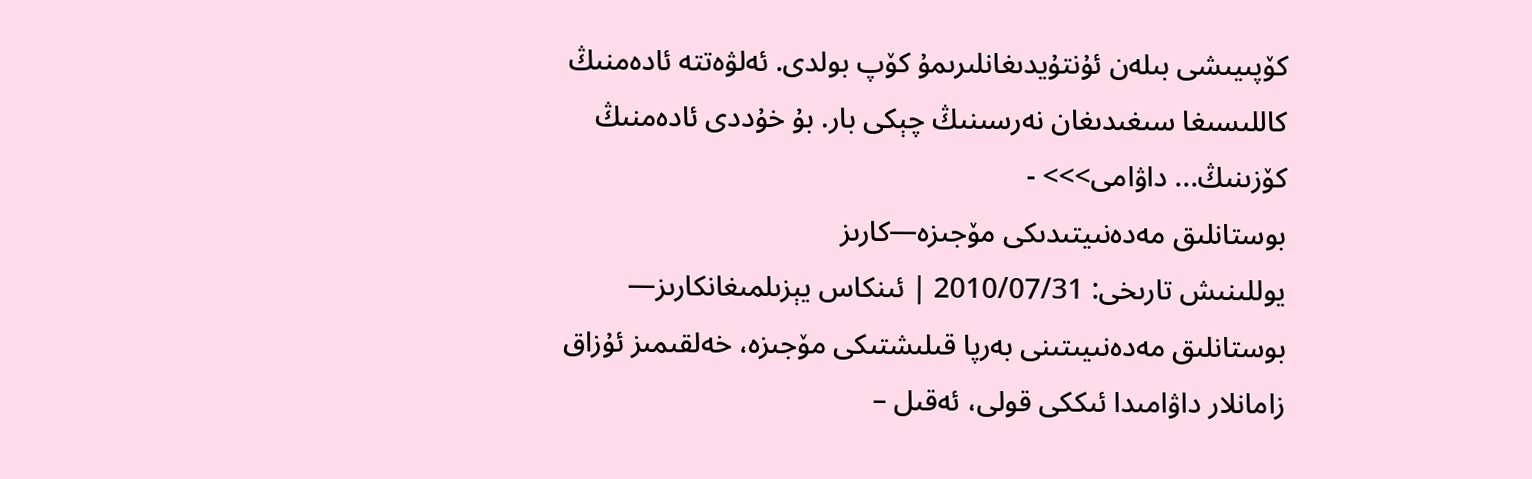كۆپىيىشى بىلەن ئۇنتۇيدىغانلىرىمۇ كۆپ بولدى. ئەلۋەتتە ئادەمنىڭ كاللىسىغا سىغىدىغان نەرسىنىڭ چېكى بار. بۇ خۇددى ئادەمنىڭ كۆزىنىڭ... داۋامى>>> -
بوستانلىق مەدەنىيتىدىكى مۆجىزە—كارىز
يوللىنىش تارىخى: 2010/07/31 | ئىنكاس يېزىلمىغانكارىز— بوستانلىق مەدەنىيىتىنى بەرپا قىلىشتىكى مۆجىزە، خەلقىمىز ئۇزاق زامانلار داۋامىدا ئىككى قولى، ئەقىل –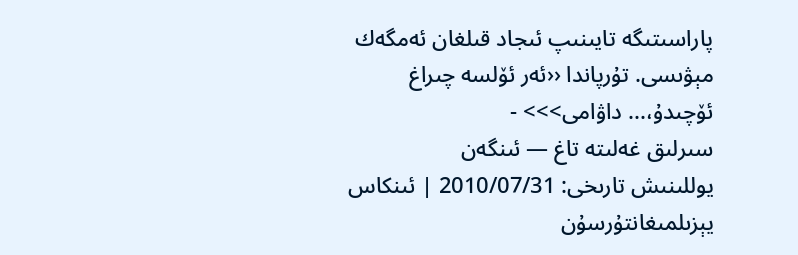پاراسىتىگە تايىنىپ ئىجاد قىلغان ئەمگەك مېۋىسى. تۇرپاندا ‹‹ئەر ئۆلسە چىراغ ئۆچىدۇ،... داۋامى>>> -
سىرلىق غەلىتە تاغ — ئىنگەن
يوللىنىش تارىخى: 2010/07/31 | ئىنكاس يېزىلمىغانتۇرسۇن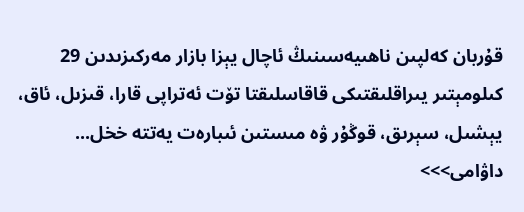قۇربان كەلپىن ناھىيەسىنىڭ ئاچال يېزا بازار مەركىزىدىن 29 كىلومېتىر يىراقلىقتىكى قاقاسلىقتا تۆت ئەتراپى قارا، قىزىل، ئاق، يېشىل، سېرىق، قوڭۇر ۋە مىستىن ئىبارەت يەتتە خخل... داۋامى>>>